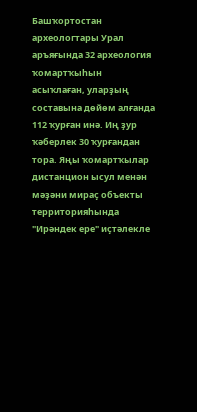Башҡортостан археологтары Урал аръяғында 32 археология ҡомартҡыһын асыҡлаған, уларҙың составына дөйөм алғанда 112 ҡурған инә. Иң ҙур ҡәберлек 30 ҡурғандан тора. Яңы ҡомартҡылар дистанцион ысул менән мәҙәни мираҫ объекты территорияһында "Ирәндек ере" иҫтәлекле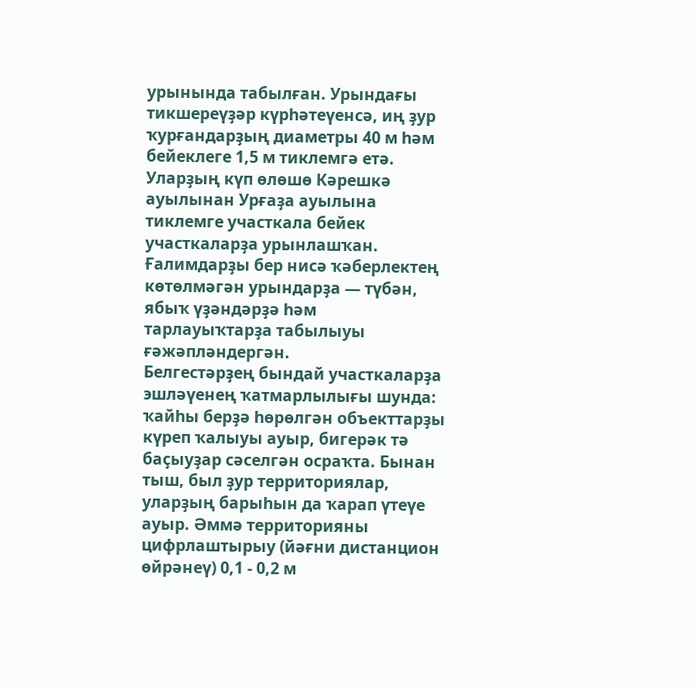урынында табылған. Урындағы тикшереүҙәр күрһәтеүенсә, иң ҙур ҡурғандарҙың диаметры 40 м һәм бейеклеге 1,5 м тиклемгә етә. Уларҙың күп өлөшө Кәрешкә ауылынан Урғаҙа ауылына тиклемге участкала бейек участкаларҙа урынлашҡан. Ғалимдарҙы бер нисә ҡәберлектең көтөлмәгән урындарҙа — түбән, ябыҡ үҙәндәрҙә һәм тарлауыҡтарҙа табылыуы ғәжәпләндергән.
Белгестәрҙең бындай участкаларҙа эшләүенең ҡатмарлылығы шунда: ҡайһы берҙә һөрөлгән объекттарҙы күреп ҡалыуы ауыр, бигерәк тә баҫыуҙар сәселгән осраҡта. Бынан тыш, был ҙур территориялар, уларҙың барыһын да ҡарап үтеүе ауыр. Әммә территорияны цифрлаштырыу (йәғни дистанцион өйрәнеү) 0,1 - 0,2 м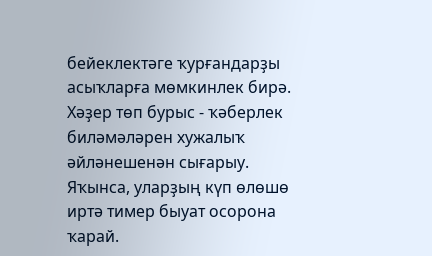бейеклектәге ҡурғандарҙы асыҡларға мөмкинлек бирә. Хәҙер төп бурыс - ҡәберлек биләмәләрен хужалыҡ әйләнешенән сығарыу. Яҡынса, уларҙың күп өлөшө иртә тимер быуат осорона ҡарай.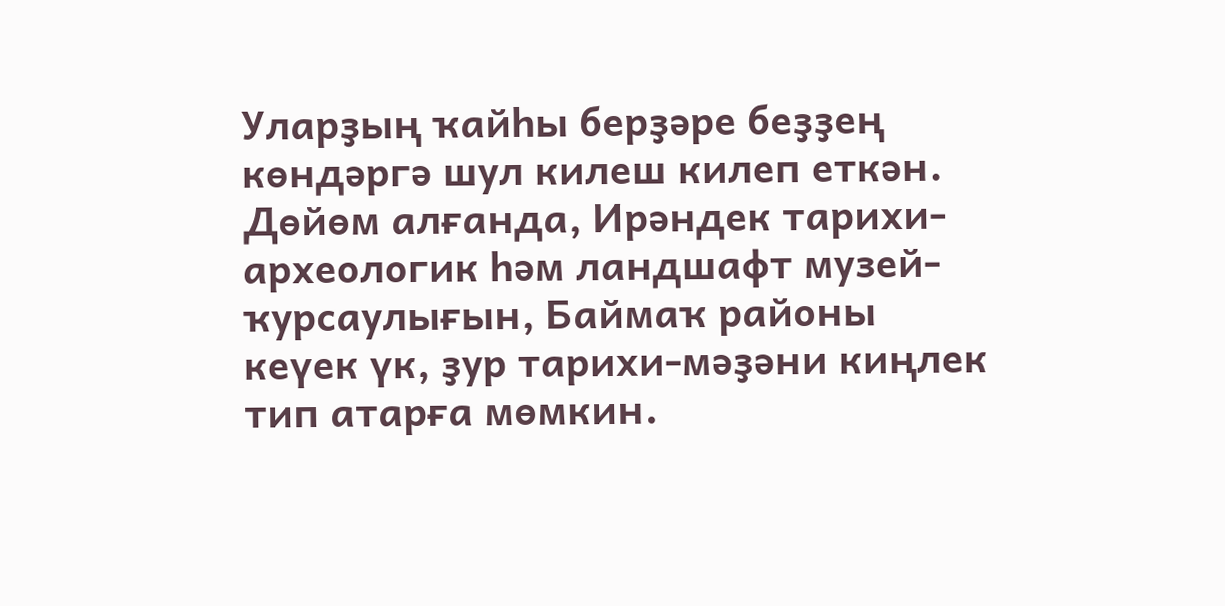Уларҙың ҡайһы берҙәре беҙҙең көндәргә шул килеш килеп еткән.
Дөйөм алғанда, Ирәндек тарихи-археологик һәм ландшафт музей-ҡурсаулығын, Баймаҡ районы кеүек үк, ҙур тарихи-мәҙәни киңлек тип атарға мөмкин.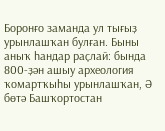Боронғо заманда ул тығыҙ урынлашҡан булған. Быны аныҡ һандар раҫлай: бында 800-ҙән ашыу археология ҡомартҡыһы урынлашҡан, Ә бөтә Башҡортостан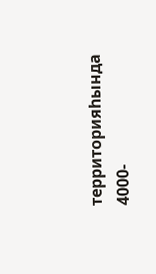территорияһында 4000-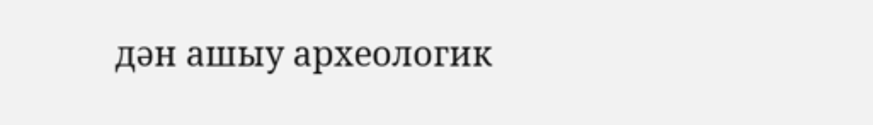дән ашыу археологик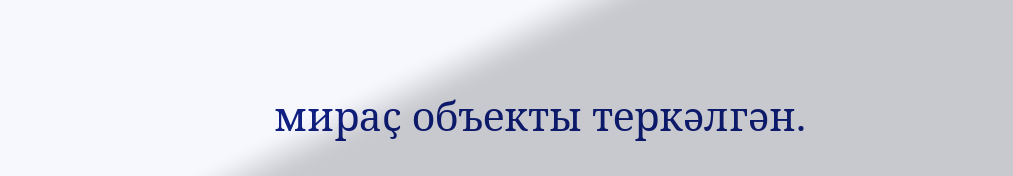мираҫ объекты теркәлгән.